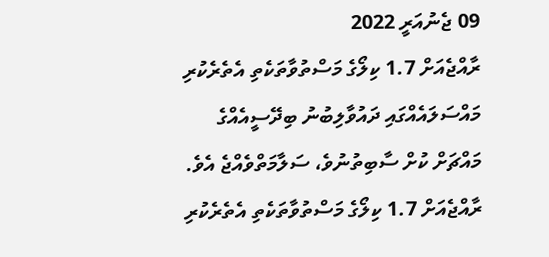09 ޖެނުއަރީ 2022
ރާއްޖެއަށް 1.7 ކިލޯގެ މަސްތުވާތަކެތި އެތެރެކުރި މައްސަލައެއްގައި ދައުވާލިބުނު ބިދޭސީއެއްގެ މައްޗަށް ކުށް ސާބިތުނުވެ، ސަލާމަތްވެއްޖެ އެވެ.
ރާއްޖެއަށް 1.7 ކިލޯގެ މަސްތުވާތަކެތި އެތެރެކުރި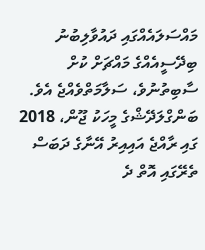މައްސަލައެއްގައި ދައުވާލިބުނު ބިދޭސީއެއްގެ މައްޗަށް ކުށް ސާބިތުނުވެ، ސަލާމަތްވެއްޖެ އެވެ.
ބަންގްލަދޭޝްގެ މީހަކު ޖޫން، 2018 ގައި ރާއްޖެ އައިއިރު އޭނާގެ ދަބަސް ތެރޭގައި އޮތް ދެ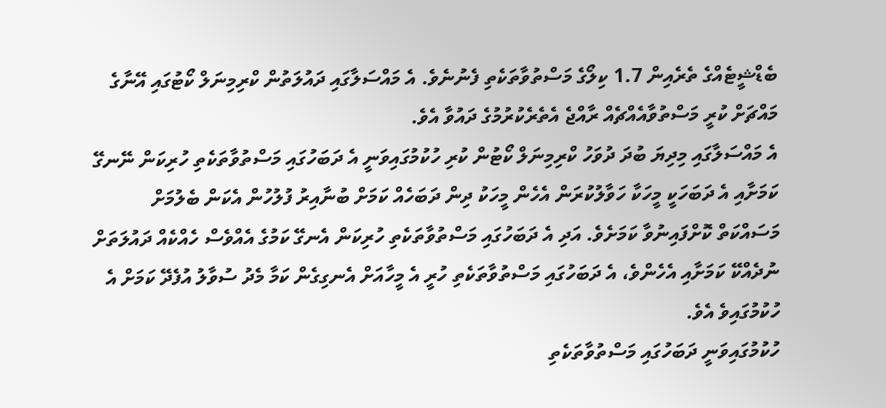ބެޑްޝީޓެއްގެ ތެރެއިން 1.7 ކިލޯގެ މަސްތުވާތަކެތި ފެނުނެވެ. އެ މައްސަލާގައި ދައުލަތުން ކްރިމިނަލް ކޯޓުގައި އޭނާގެ މައްޗަށް ކުރީ މަސްތުވާއެއްޗެއް ރާއްޖެ އެތެރެކުރުމުގެ ދައުވާ އެވެ.
އެ މައްސަލާގައި މިދިޔަ ބުދަ ދުވަހު ކްރިމިނަލް ކޯޓުން ކުރި ހުކުމުގައިވަނީ އެ ދަބަހުގައި މަސްތުވާތަކެތި ހުރިކަން ނޭނގޭ ކަމަށާއި އެ ދަބަހަކީ މީހަކާ ހަވާލުކުރަން އެހެން މީހަކު ދިން ދަބަހެއް ކަމަށް ބުނާއިރު ފުލުހުން އެކަން ބެލުމަށް މަސައްކަތް ކޮށްފައިނުވާ ކަމަށެވެ. އަދި އެ ދަބަހުގައި މަސްތުވާތަކެތި ހުރިކަން އެނގޭ ކަމުގެ އެއްވެސް ހެއްކެއް ދައުލަތަށް ނުދެއްކޭ ކަމަށާއި އެހެންވެ، އެ ދަބަހުގައި މަސްތުވާތަކެތި ހުރީ އެ މީހާއަށް އެނގިގެން ކަމާ މެދު ސުވާލު އުފެދޭ ކަމަށް އެ ހުކުމުގައިވެ އެވެ.
ހުކުމުގައިވަނީ ދަބަހުގައި މަސްތުވާތަކެތި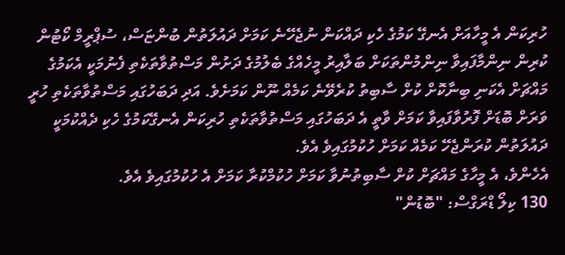ހުރިކަން އެ މީހާއަށް އެނގޭ ކަމުގެ ހެކި ދައްކަން ނުޖެހޭނެ ކަމަށް ދައުލަތުން ބުންޏަސް، ސުޕްރީމް ކޯޓުން ކުރިން ނިންމާފައިވާ ނިންމުންތަކަށް ބަލާއިރު މީހެއްގެ ބެލުމުގެ ދަށުން މަސްތުވާތަކެތި ފެނުމަކީ އެކަމުގެ މައްޗަށް އެކަނި ބިނާކޮށް ކުށް ސާބިތު ކުރެވޭނެ ކަމެއް ނޫން ކަމަށެވެ. އަދި ދަބަހުގައި މަސްތުވާތަކެތި ހުރީ ވަރަށް ބޮޑަށް ފޮރުވާފައިވާ ކަމަށް ވާތީ އެ ދަބަހުގައި މަސްތުވާތަކެތި ހުރިކަން އެނގޭކަމުގެ ހެކި ދެއްކުމަކީ ދައުލަތުން ކުރަންޖެހޭ ކަމެއް ކަމަށް ހުކުމުގައިވެ އެވެ.
އެހެންވެ، އެ މީހާގެ މައްޗަށް ކުށް ސާބިތުނުވާ ކަމަށް ހުކުމްކުރާ ކަމަށް އެ ހުކުމުގައިވެ އެވެ.
130 ކިލޯ ޑްރަގްސް: "ބޮޑުން"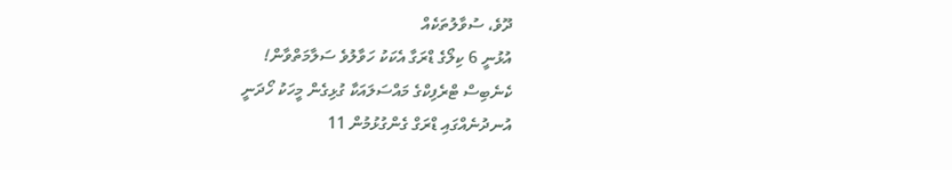ދޫވެ، ސުވާލުތަކެއް
އުޅުނީ 6 ކިލޯގެ ޑްރަގާ އެކަކު ހަވާލުވެ ސަލާމަތްވާން!
ކެނެބިސް ޓްރެފިކްގެ މައްސަލައަކާ ގުޅިގެން މީހަކު ހޯދަނީ
އުނދުނެއްގައި ޑްރަގް ގެންގުޅުމުން 11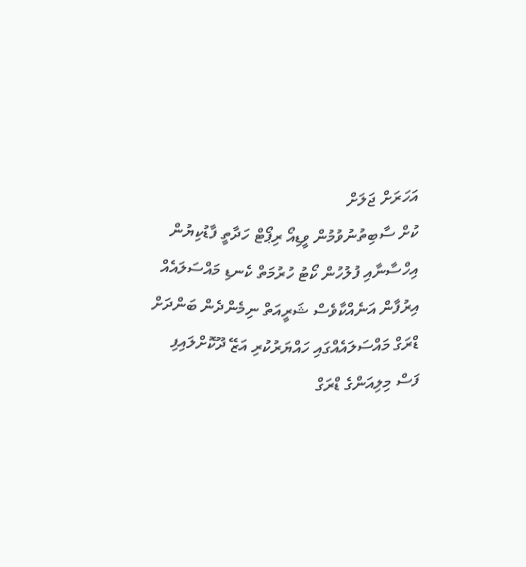އަހަރަށް ޖަލަށް
ކުށް ސާބިތުނުވުމުން ވީޑިއޯ ރިޕޯޓް ހަދާތީ ފާޑުކިޔުން
އިހްސާނާއި ފުލުހުން ކޯޓު ހުރުމަތް ކެނޑި މައްސަލައެއް
އިރުފާން އަނެއްކާވެސް ޝަރީއަތް ނިމެންދެން ބަންދަށް
ޑްރަގް މައްސަލައެއްގައި ހައްޔަރުކުރި އަޒޭ ދޫކޮށްލައިފި
ފަސް މިލިއަންގެ ޑްރަގް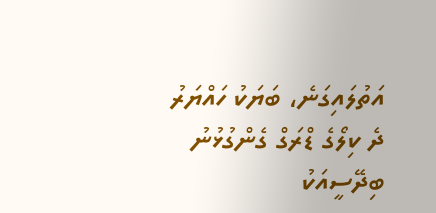އަތުލައިގަނެ، ބަޔަކު ހައްޔަރު
ދެ ކިލޯގެ ޑްރަގް ގެންގުޅުނު ބިދޭސީއަކު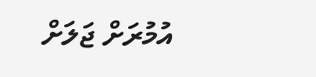އުމުރަށް ޖަލަށް